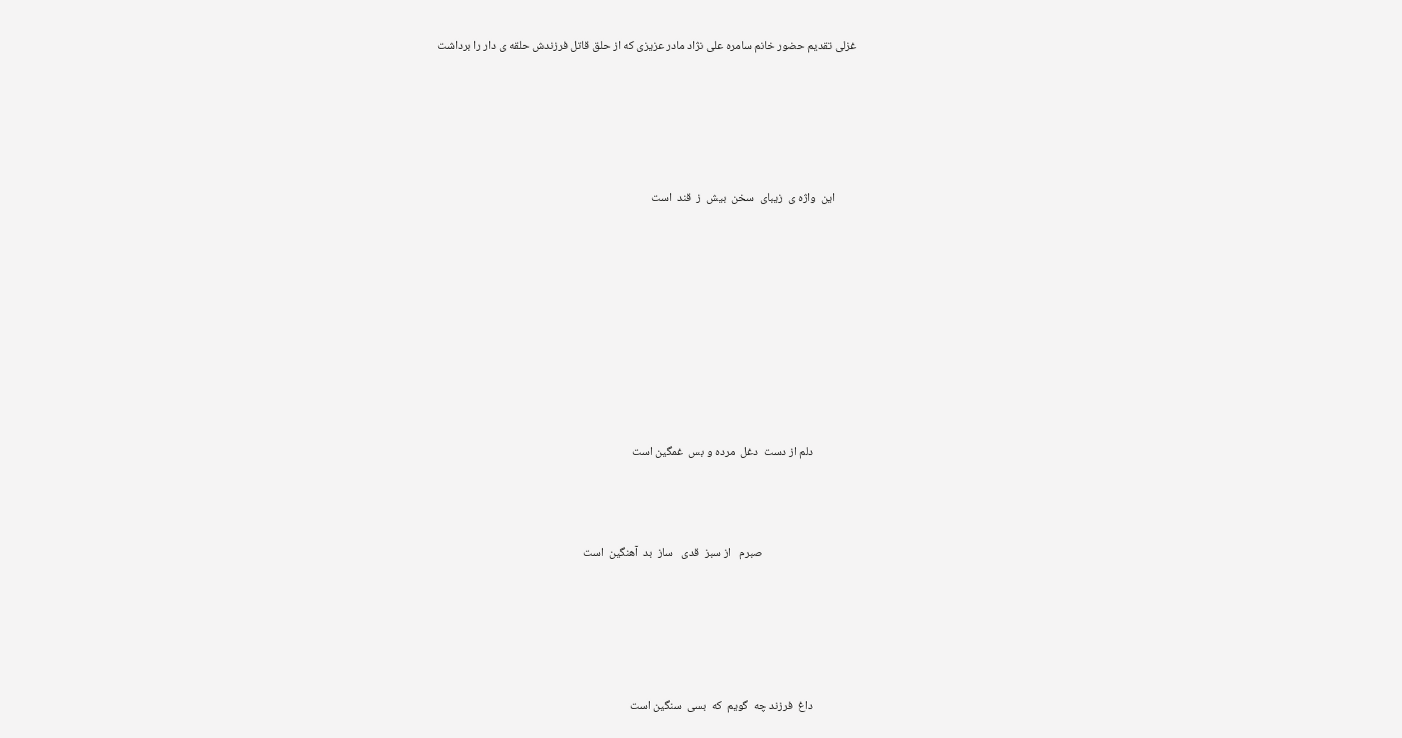غزلی تقدیم حضور خانم سامره علی نژاد مادر عزیزی که از حلق قاتل فرزندش حلقه ی دار را برداشت





        این  واژه ی  زیبای  سخن  بیش  ز  قند  است









                دلم از دست  دغل  مرده و بس  غمگین است



                                   صبرم   از سبز  قدی   ساز  بد  آهنگین  است





                داغ  فرزند چه  گویم  که  بسی  سنگین است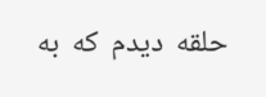حلقه  دیدم  که  به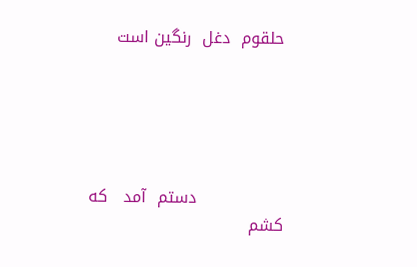حلقوم  دغل  رنگین است





                دستم  آمد   که  کشم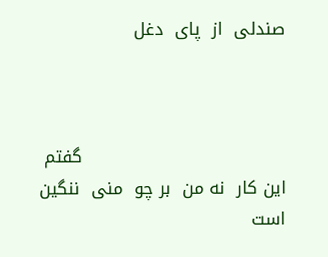صندلی  از  پای  دغل



                                   گفتم این کار  نه من  بر چو  منی  ننگین است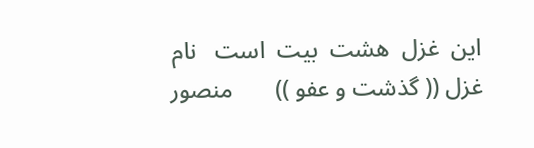این  غزل  هشت  بیت  است   نام غزل (( گذشت و عفو ))       منصور